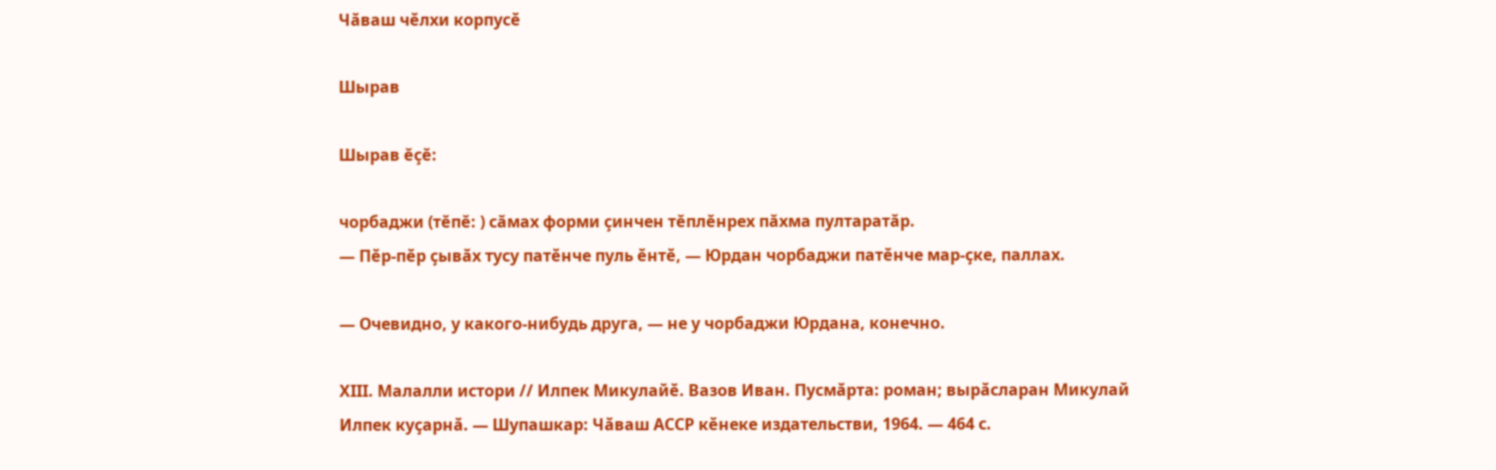Чӑваш чӗлхи корпусӗ

Шырав

Шырав ĕçĕ:

чорбаджи (тĕпĕ: ) сăмах форми çинчен тĕплĕнрех пăхма пултаратăр.
— Пӗр-пӗр ҫывӑх тусу патӗнче пуль ӗнтӗ, — Юрдан чорбаджи патӗнче мар-ҫке, паллах.

— Очевидно, у какого-нибудь друга, — не у чорбаджи Юрдана, конечно.

XIII. Малалли истори // Илпек Микулайӗ. Вазов Иван. Пусмӑрта: роман; вырӑсларан Микулай Илпек куҫарнӑ. — Шупашкар: Чӑваш АССР кӗнеке издательстви, 1964. — 464 с.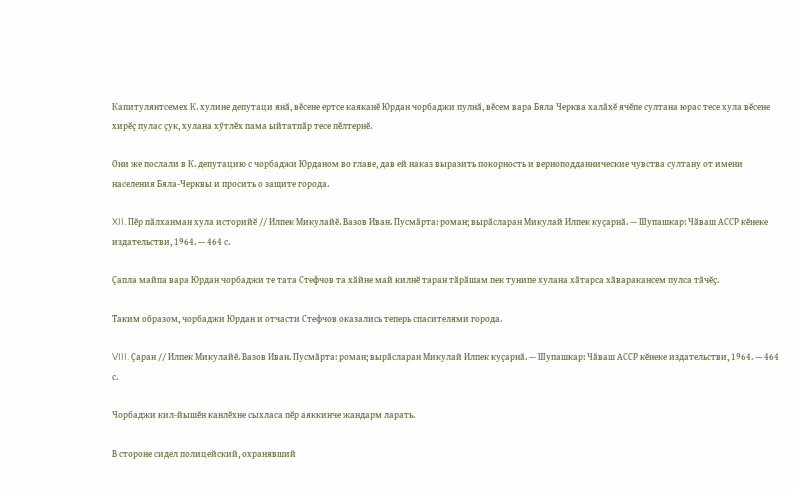Капитулянтсемех К. хулине депутаци янӑ, вӗсене ертсе каяканӗ Юрдан чорбаджи пулнӑ, вӗсем вара Бяла Черква халӑхӗ ячӗпе султана юрас тесе хула вӗсене хирӗҫ пулас ҫук, хулана хӳтлӗх пама ыйтатпӑр тесе пӗлтернӗ.

Они же послали в К. депутацию с чорбаджи Юрданом во главе, дав ей наказ выразить покорность и верноподданнические чувства султану от имени населения Бяла-Черквы и просить о защите города.

XII. Пӗр пӑлханман хула историйӗ // Илпек Микулайӗ. Вазов Иван. Пусмӑрта: роман; вырӑсларан Микулай Илпек куҫарнӑ. — Шупашкар: Чӑваш АССР кӗнеке издательстви, 1964. — 464 с.

Ҫапла майпа вара Юрдан чорбаджи те тата Стефчов та хӑйне май килнӗ таран тӑрӑшам пек тунипе хулана хӑтарса хӑваракансем пулса тӑчӗҫ.

Таким образом, чорбаджи Юрдан и отчасти Стефчов оказались теперь спасителями города.

VIII. Ҫаран // Илпек Микулайӗ. Вазов Иван. Пусмӑрта: роман; вырӑсларан Микулай Илпек куҫарнӑ. — Шупашкар: Чӑваш АССР кӗнеке издательстви, 1964. — 464 с.

Чорбаджи кил-йышӗн канлӗхне сыхласа пӗр аяккинче жандарм ларать.

В стороне сидел полицейский, охранявший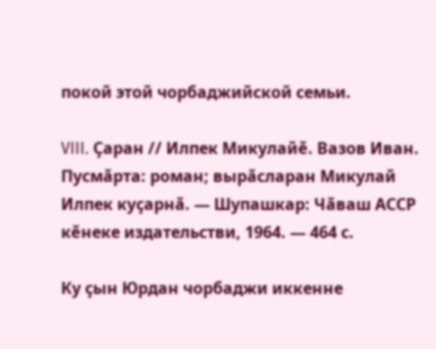покой этой чорбаджийской семьи.

VIII. Ҫаран // Илпек Микулайӗ. Вазов Иван. Пусмӑрта: роман; вырӑсларан Микулай Илпек куҫарнӑ. — Шупашкар: Чӑваш АССР кӗнеке издательстви, 1964. — 464 с.

Ку ҫын Юрдан чорбаджи иккенне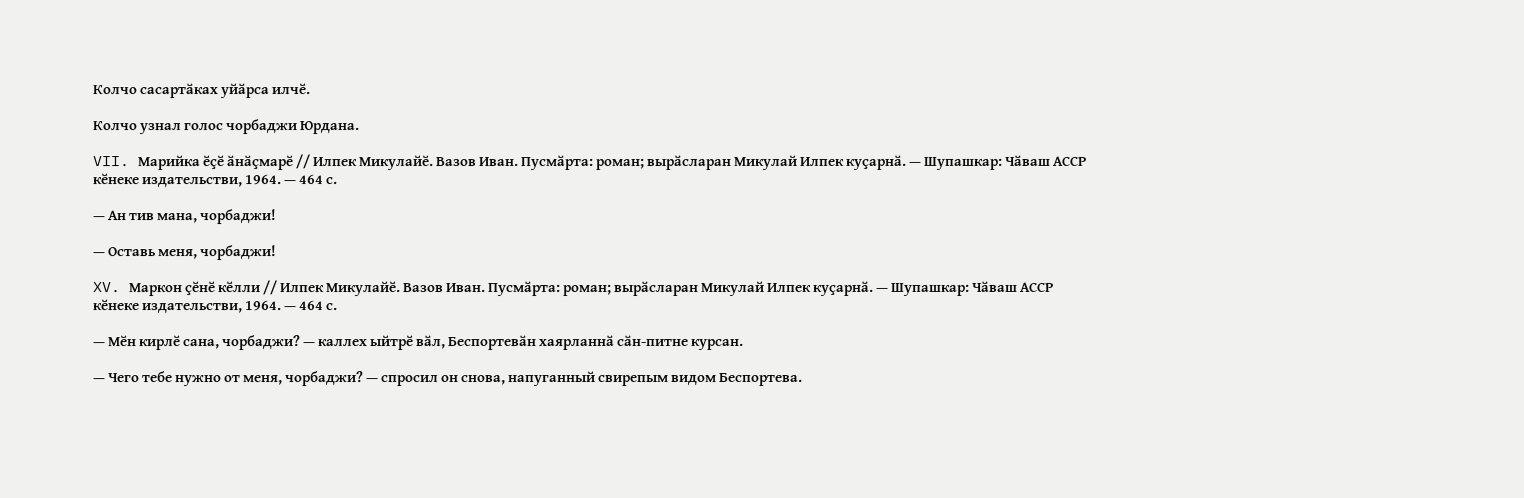Колчо сасартӑках уйӑрса илчӗ.

Колчо узнал голос чорбаджи Юрдана.

VII. Марийка ӗҫӗ ӑнӑҫмарӗ // Илпек Микулайӗ. Вазов Иван. Пусмӑрта: роман; вырӑсларан Микулай Илпек куҫарнӑ. — Шупашкар: Чӑваш АССР кӗнеке издательстви, 1964. — 464 с.

— Ан тив мана, чорбаджи!

— Оставь меня, чорбаджи!

XV. Маркон ҫӗнӗ кӗлли // Илпек Микулайӗ. Вазов Иван. Пусмӑрта: роман; вырӑсларан Микулай Илпек куҫарнӑ. — Шупашкар: Чӑваш АССР кӗнеке издательстви, 1964. — 464 с.

— Мӗн кирлӗ сана, чорбаджи? — каллех ыйтрӗ вӑл, Беспортевӑн хаярланнӑ сӑн-питне курсан.

— Чего тебе нужно от меня, чорбаджи? — спросил он снова, напуганный свирепым видом Беспортева.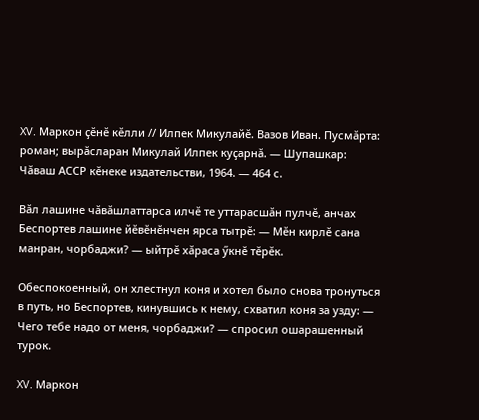XV. Маркон ҫӗнӗ кӗлли // Илпек Микулайӗ. Вазов Иван. Пусмӑрта: роман; вырӑсларан Микулай Илпек куҫарнӑ. — Шупашкар: Чӑваш АССР кӗнеке издательстви, 1964. — 464 с.

Вӑл лашине чӑвӑшлаттарса илчӗ те уттарасшӑн пулчӗ, анчах Беспортев лашине йӗвӗнӗнчен ярса тытрӗ: — Мӗн кирлӗ сана манран, чорбаджи? — ыйтрӗ хӑраса ӳкнӗ тӗрӗк.

Обеспокоенный, он хлестнул коня и хотел было снова тронуться в путь, но Беспортев, кинувшись к нему, схватил коня за узду: — Чего тебе надо от меня, чорбаджи? — спросил ошарашенный турок.

XV. Маркон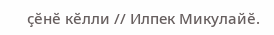ҫӗнӗ кӗлли // Илпек Микулайӗ.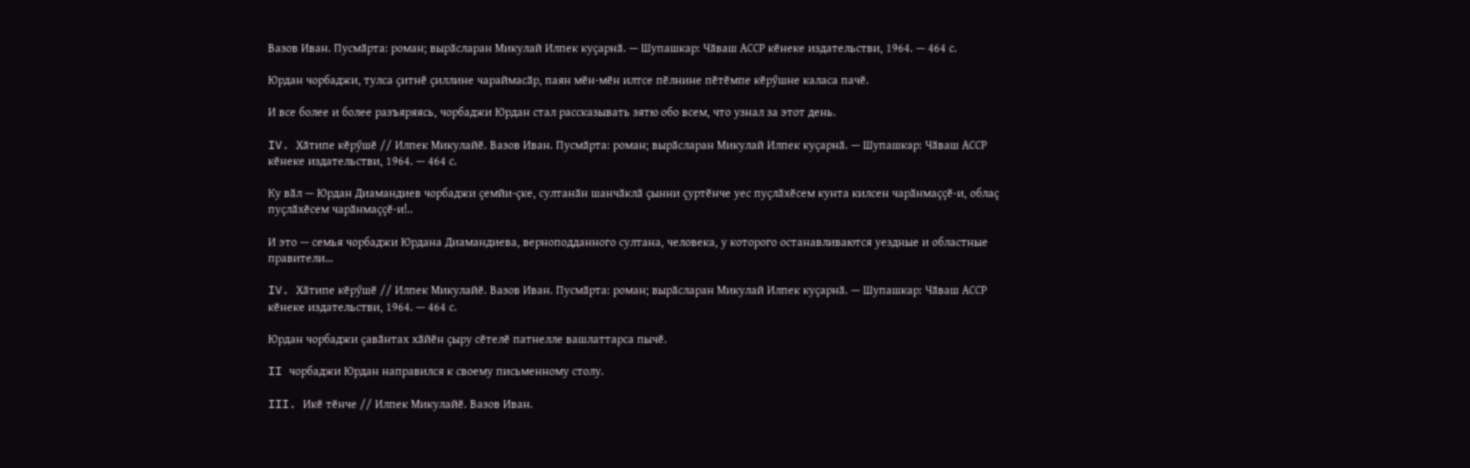Вазов Иван. Пусмӑрта: роман; вырӑсларан Микулай Илпек куҫарнӑ. — Шупашкар: Чӑваш АССР кӗнеке издательстви, 1964. — 464 с.

Юрдан чорбаджи, тулса ҫитнӗ ҫиллине чараймасӑр, паян мӗн-мӗн илтсе пӗлнине пӗтӗмпе кӗрӳшне каласа пачӗ.

И все более и более разъяряясь, чорбаджи Юрдан стал рассказывать зятю обо всем, что узнал за этот день.

IV. Хӑтипе кӗрӳшӗ // Илпек Микулайӗ. Вазов Иван. Пусмӑрта: роман; вырӑсларан Микулай Илпек куҫарнӑ. — Шупашкар: Чӑваш АССР кӗнеке издательстви, 1964. — 464 с.

Ку вӑл — Юрдан Диамандиев чорбаджи ҫемйи-ҫке, султанӑн шанчӑклӑ ҫынни ҫуртӗнче уес пуҫлӑхӗсем кунта килсен чарӑнмаҫҫӗ-и, облаҫ пуҫлӑхӗсем чарӑнмаҫҫӗ-и!..

И это — семья чорбаджи Юрдана Диамандиева, верноподданного султана, человека, у которого останавливаются уездные и областные правители…

IV. Хӑтипе кӗрӳшӗ // Илпек Микулайӗ. Вазов Иван. Пусмӑрта: роман; вырӑсларан Микулай Илпек куҫарнӑ. — Шупашкар: Чӑваш АССР кӗнеке издательстви, 1964. — 464 с.

Юрдан чорбаджи ҫавӑнтах хӑйӗн ҫыру сӗтелӗ патнелле вашлаттарса пычӗ.

II чорбаджи Юрдан направился к своему письменному столу.

III. Икӗ тӗнче // Илпек Микулайӗ. Вазов Иван.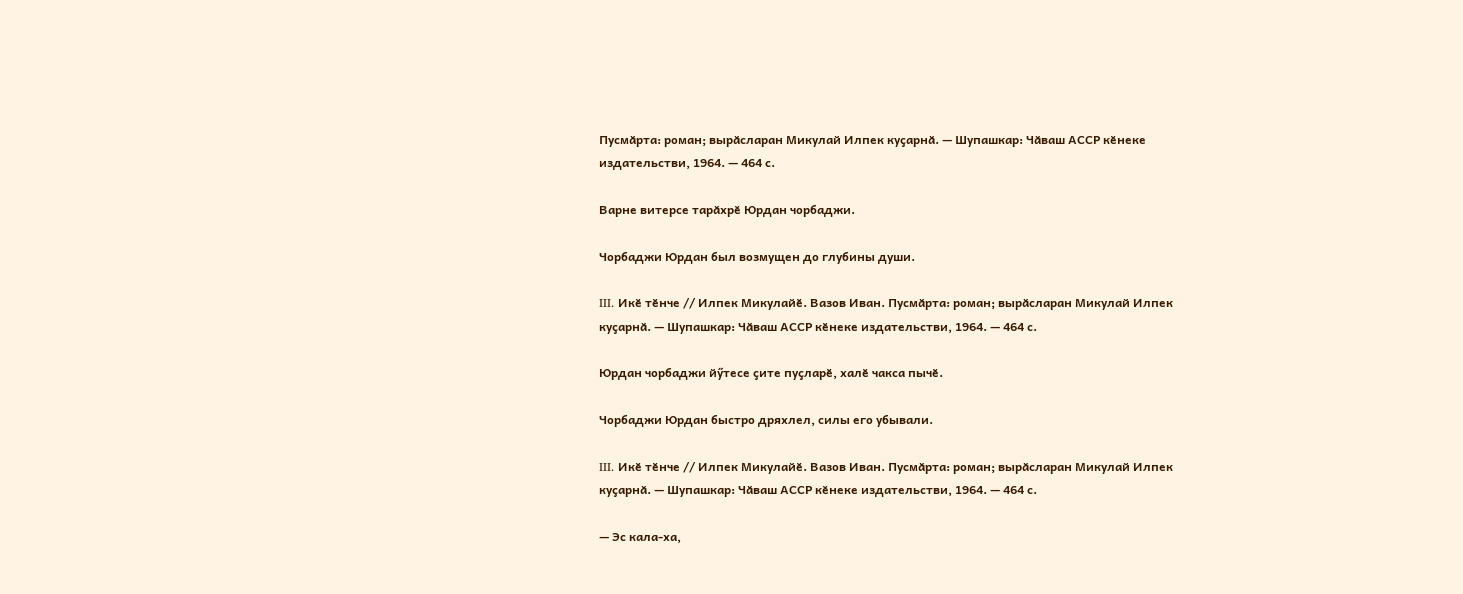Пусмӑрта: роман; вырӑсларан Микулай Илпек куҫарнӑ. — Шупашкар: Чӑваш АССР кӗнеке издательстви, 1964. — 464 с.

Варне витерсе тарӑхрӗ Юрдан чорбаджи.

Чорбаджи Юрдан был возмущен до глубины души.

III. Икӗ тӗнче // Илпек Микулайӗ. Вазов Иван. Пусмӑрта: роман; вырӑсларан Микулай Илпек куҫарнӑ. — Шупашкар: Чӑваш АССР кӗнеке издательстви, 1964. — 464 с.

Юрдан чорбаджи йӳтесе ҫите пуҫларӗ, халӗ чакса пычӗ.

Чорбаджи Юрдан быстро дряхлел, силы его убывали.

III. Икӗ тӗнче // Илпек Микулайӗ. Вазов Иван. Пусмӑрта: роман; вырӑсларан Микулай Илпек куҫарнӑ. — Шупашкар: Чӑваш АССР кӗнеке издательстви, 1964. — 464 с.

— Эс кала-ха,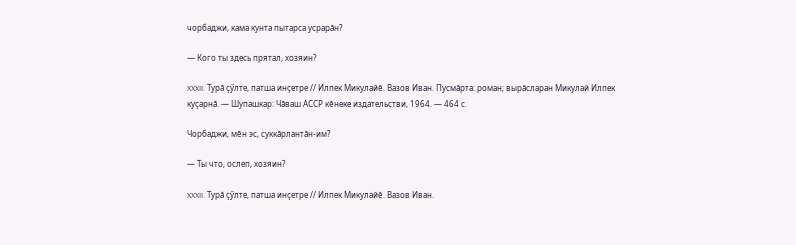чорбаджи, кама кунта пытарса усрарӑн?

— Кого ты здесь прятал, хозяин?

XXXII. Турӑ ҫӳлте, патша инҫетре // Илпек Микулайӗ. Вазов Иван. Пусмӑрта: роман; вырӑсларан Микулай Илпек куҫарнӑ. — Шупашкар: Чӑваш АССР кӗнеке издательстви, 1964. — 464 с.

Чорбаджи, мӗн эс, суккӑрлантӑн-им?

— Ты что, ослеп, хозяин?

XXXII. Турӑ ҫӳлте, патша инҫетре // Илпек Микулайӗ. Вазов Иван.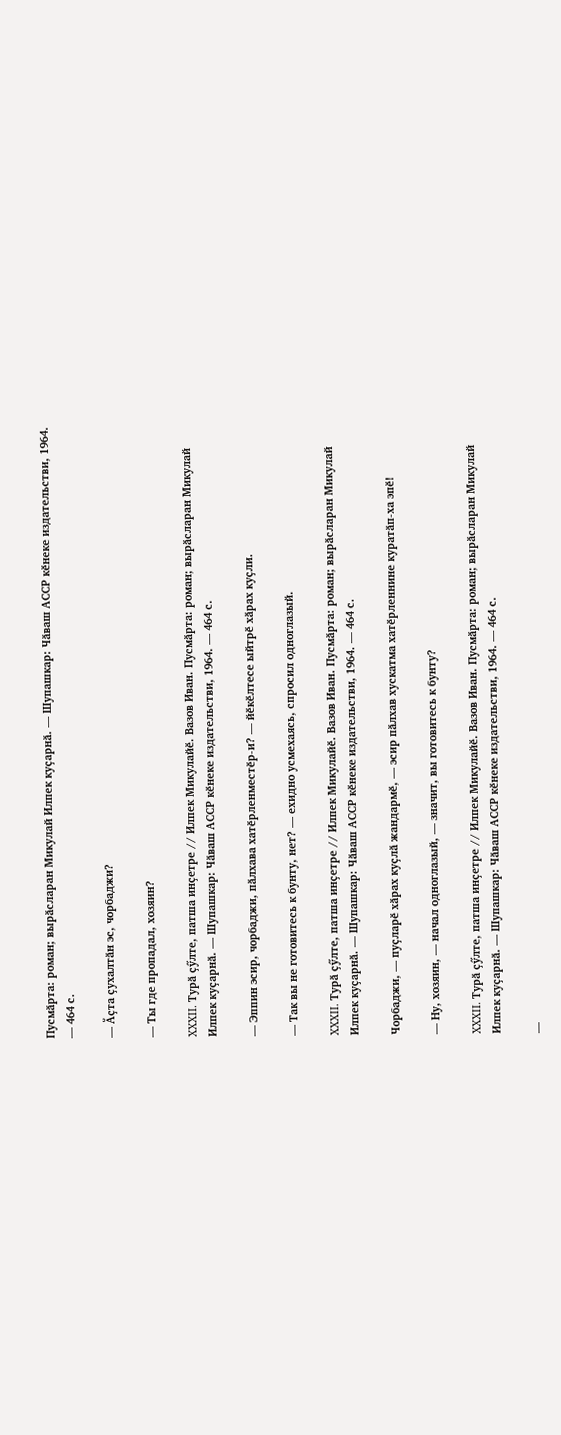Пусмӑрта: роман; вырӑсларан Микулай Илпек куҫарнӑ. — Шупашкар: Чӑваш АССР кӗнеке издательстви, 1964. — 464 с.

— Ӑҫта ҫухалтӑн эс, чорбаджи?

— Ты где пропадал, хозяин?

XXXII. Турӑ ҫӳлте, патша инҫетре // Илпек Микулайӗ. Вазов Иван. Пусмӑрта: роман; вырӑсларан Микулай Илпек куҫарнӑ. — Шупашкар: Чӑваш АССР кӗнеке издательстви, 1964. — 464 с.

— Эппин эсир, чорбаджи, пӑлхава хатӗрленместӗр-и? — йӗкӗлтесе ыйтрӗ хӑрах куҫли.

— Так вы не готовитесь к бунту, нет? — ехидно усмехаясь, спросил одноглазый.

XXXII. Турӑ ҫӳлте, патша инҫетре // Илпек Микулайӗ. Вазов Иван. Пусмӑрта: роман; вырӑсларан Микулай Илпек куҫарнӑ. — Шупашкар: Чӑваш АССР кӗнеке издательстви, 1964. — 464 с.

Чорбаджи, — пуҫларӗ хӑрах куҫлӑ жандармӗ, — эсир пӑлхав хускатма хатӗрленнине куратӑп-ха эпӗ!

— Ну, хозяин, — начал одноглазый, — значит, вы готовитесь к бунту?

XXXII. Турӑ ҫӳлте, патша инҫетре // Илпек Микулайӗ. Вазов Иван. Пусмӑрта: роман; вырӑсларан Микулай Илпек куҫарнӑ. — Шупашкар: Чӑваш АССР кӗнеке издательстви, 1964. — 464 с.

—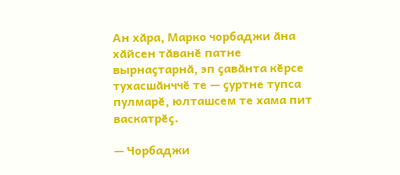Ан хӑра, Марко чорбаджи ӑна хӑйсен тӑванӗ патне вырнаҫтарнӑ, эп ҫавӑнта кӗрсе тухасшӑнччӗ те — ҫуртне тупса пулмарӗ, юлташсем те хама пит васкатрӗҫ.

— Чорбаджи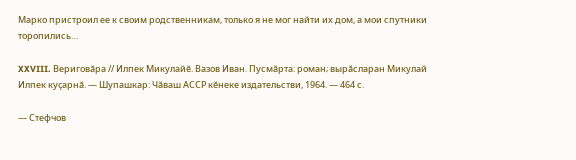Марко пристроил ее к своим родственникам, только я не мог найти их дом, а мои спутники торопились…

XXVIII. Вериговӑра // Илпек Микулайӗ. Вазов Иван. Пусмӑрта: роман; вырӑсларан Микулай Илпек куҫарнӑ. — Шупашкар: Чӑваш АССР кӗнеке издательстви, 1964. — 464 с.

— Стефчов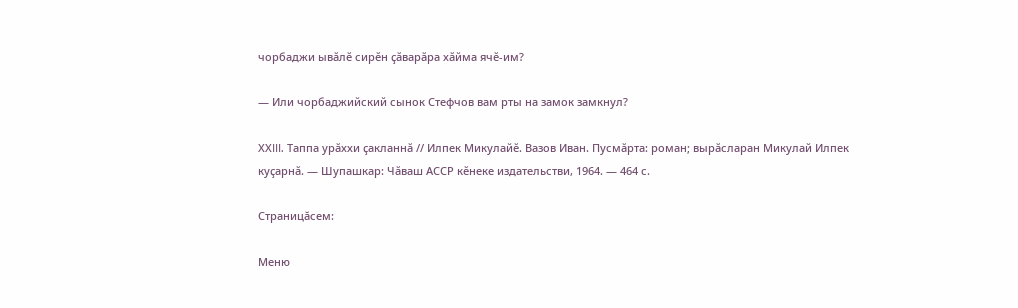чорбаджи ывӑлӗ сирӗн ҫӑварӑра хӑйма ячӗ-им?

— Или чорбаджийский сынок Стефчов вам рты на замок замкнул?

ХХIII. Таппа урӑххи ҫакланнӑ // Илпек Микулайӗ. Вазов Иван. Пусмӑрта: роман; вырӑсларан Микулай Илпек куҫарнӑ. — Шупашкар: Чӑваш АССР кӗнеке издательстви, 1964. — 464 с.

Страницăсем:

Меню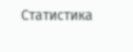Статистика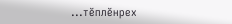...тĕплӗнрех